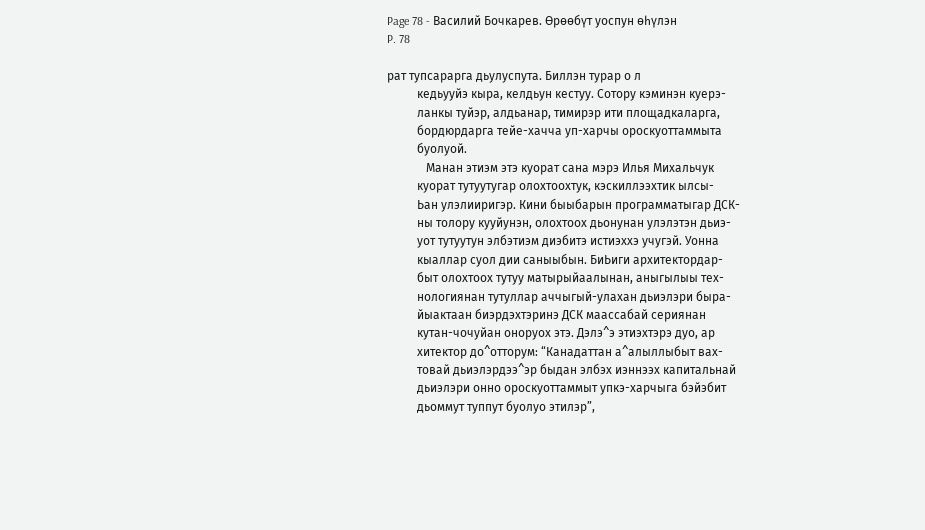Page 78 - Василий Бочкарев. Өрөөбүт уоспун өһүлэн
P. 78

рат тупсарарга дьулуспута. Биллэн турар о л
          кедьууйэ кыра, келдьун кестуу. Сотору кэминэн куерэ-
          ланкы туйэр, алдьанар, тимирэр ити площадкаларга,
          бордюрдарга тейе-хачча уп-харчы ороскуоттаммыта
          буолуой.
             Манан этиэм этэ куорат сана мэрэ Илья Михальчук
          куорат тутуутугар олохтоохтук, кэскиллээхтик ылсы-
          Ьан улэлииригэр. Кини быыбарын программатыгар ДСК-
          ны толору кууйунэн, олохтоох дьонунан улэлэтэн дьиэ-
          уот тутуутун элбэтиэм диэбитэ истиэххэ учугэй. Уонна
          кыаллар суол дии саныыбын. БиЬиги архитектордар-
          быт олохтоох тутуу матырыйаалынан, аныгылыы тех-
          нологиянан тутуллар аччыгый-улахан дьиэлэри быра-
          йыактаан биэрдэхтэринэ ДСК маассабай сериянан
          кутан-чочуйан оноруох этэ. Дэлэ^э этиэхтэрэ дуо, ар
          хитектор до^отторум: “Канадаттан а^алыллыбыт вах-
          товай дьиэлэрдээ^эр быдан элбэх иэннээх капитальнай
          дьиэлэри онно ороскуоттаммыт упкэ-харчыга бэйэбит
          дьоммут туппут буолуо этилэр”,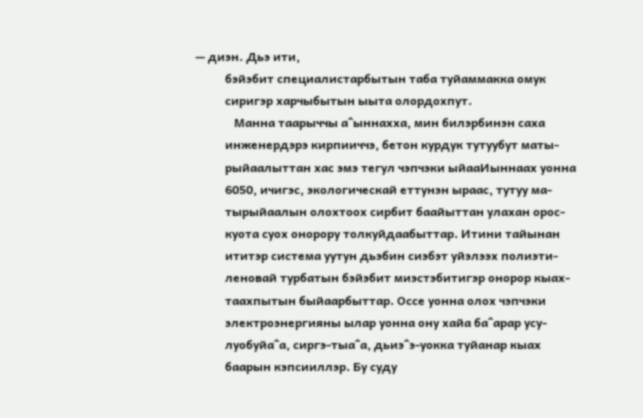— диэн. Дьэ ити,
          бэйэбит специалистарбытын таба туйаммакка омук
          сиригэр харчыбытын ыыта олордохпут.
             Манна таарыччы а^ыннахха, мин билэрбинэн саха
          инженердэрэ кирпииччэ, бетон курдук тутуубут маты-
          рыйаалыттан хас эмэ тегул чэпчэки ыйааИыннаах уонна
          6050, ичигэс, экологическай еттунэн ыраас, тутуу ма-
          тырыйаалын олохтоох сирбит баайыттан улахан орос-
          куота суох онорору толкуйдаабыттар. Итини тайынан
          ититэр система уутун дьэбин сиэбэт уйэлээх полиэти-
          леновай турбатын бэйэбит миэстэбитигэр онорор кыах-
          таахпытын быйаарбыттар. Оссе уонна олох чэпчэки
          электроэнергияны ылар уонна ону хайа ба^арар усу-
          луобуйа^а, сиргэ-тыа^а, дьиэ^э-уокка туйанар кыах
          баарын кэпсииллэр. Бу суду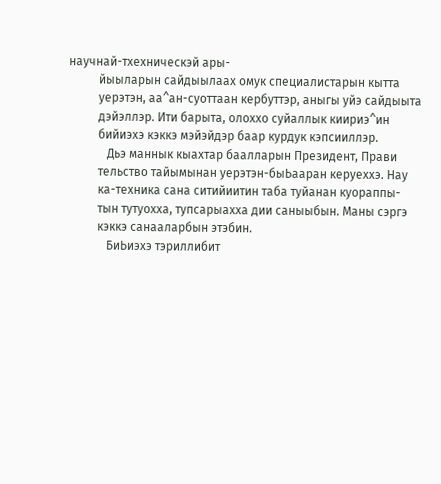научнай-тхехническэй ары-
          йыыларын сайдыылаах омук специалистарын кытта
          уерэтэн, аа^ан-суоттаан кербуттэр, аныгы уйэ сайдыыта
          дэйэллэр. Ити барыта, олоххо суйаллык киириэ^ин
          бийиэхэ кэккэ мэйэйдэр баар курдук кэпсииллэр.
             Дьэ маннык кыахтар баалларын Президент, Прави
          тельство тайымынан уерэтэн-быЬааран керуеххэ. Нау
          ка-техника сана ситийиитин таба туйанан куораппы-
          тын тутуохха, тупсарыахха дии саныыбын. Маны сэргэ
          кэккэ санааларбын этэбин.
             БиЬиэхэ тэриллибит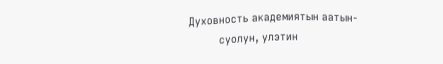Духовность академиятын аатын-
          суолун, улэтин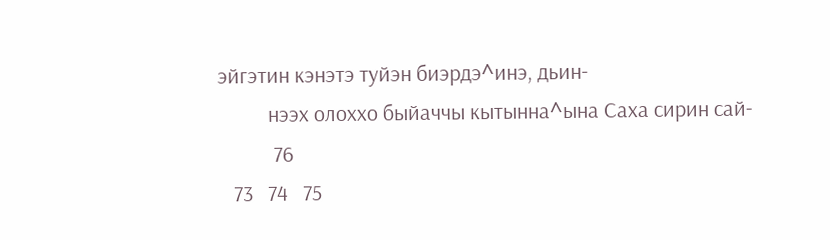эйгэтин кэнэтэ туйэн биэрдэ^инэ, дьин-
          нээх олоххо быйаччы кытынна^ына Саха сирин сай-
           76
   73   74   75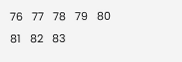76   77   78   79   80   81   82   83